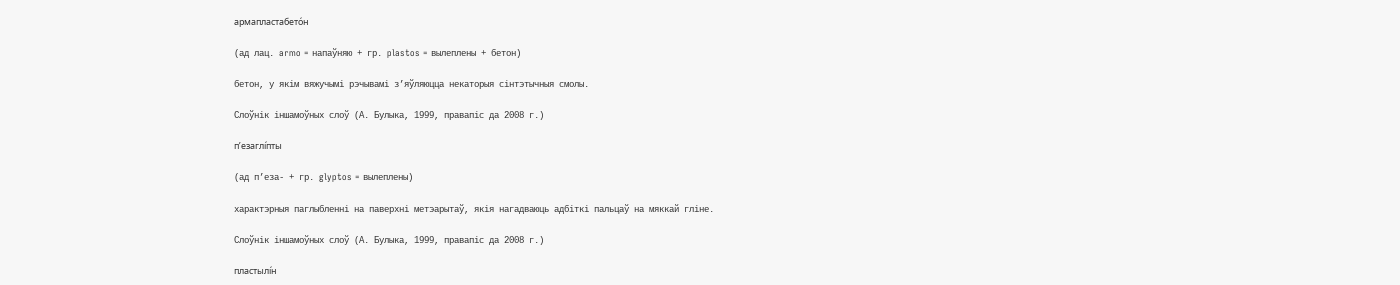армапластабето́н

(ад лац. armo = напаўняю + гр. plastos = вылеплены + бетон)

бетон, у якім вяжучымі рэчывамі з’яўляюцца некаторыя сінтэтычныя смолы.

Слоўнік іншамоўных слоў (А. Булыка, 1999, правапіс да 2008 г.)

п’езаглі́пты

(ад п’еза- + гр. glyptos = вылеплены)

характэрныя паглыбленні на паверхні метэарытаў, якія нагадваюць адбіткі пальцаў на мяккай гліне.

Слоўнік іншамоўных слоў (А. Булыка, 1999, правапіс да 2008 г.)

пластылі́н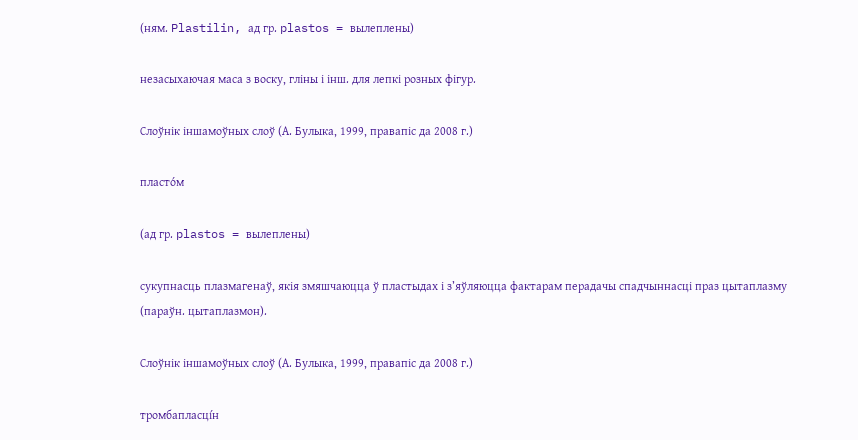(ням. Plastilin, ад гр. plastos = вылеплены)

незасыхаючая маса з воску, гліны і інш. для лепкі розных фігур.

Слоўнік іншамоўных слоў (А. Булыка, 1999, правапіс да 2008 г.)

пласто́м

(ад гр. plastos = вылеплены)

сукупнасць плазмагенаў, якія змяшчаюцца ў пластыдах і з’яўляюцца фактарам перадачы спадчыннасці праз цытаплазму (параўн. цытаплазмон).

Слоўнік іншамоўных слоў (А. Булыка, 1999, правапіс да 2008 г.)

тромбапласці́н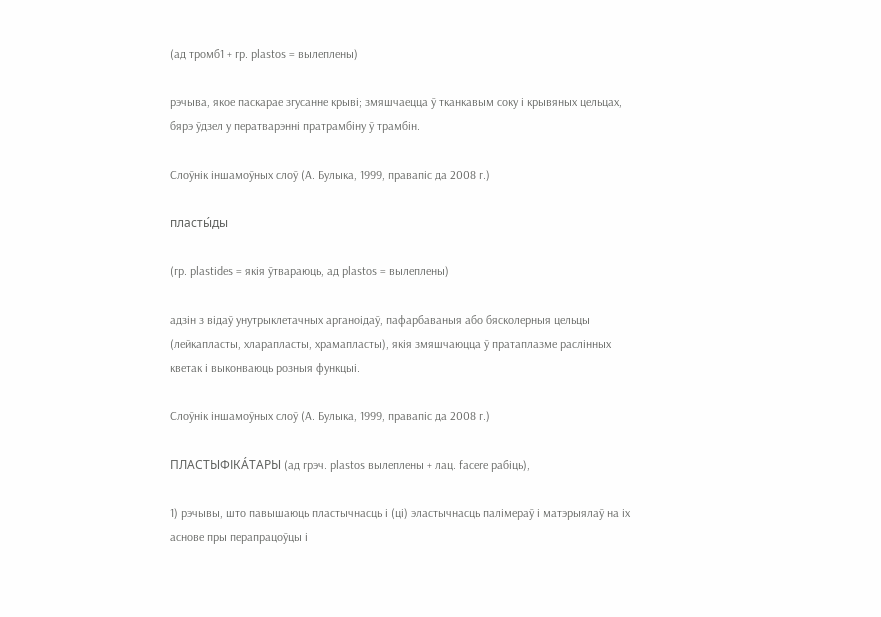(ад тромб1 + гр. plastos = вылеплены)

рэчыва, якое паскарае згусанне крыві; змяшчаецца ў тканкавым соку і крывяных цельцах, бярэ ўдзел у ператварэнні пратрамбіну ў трамбін.

Слоўнік іншамоўных слоў (А. Булыка, 1999, правапіс да 2008 г.)

пласты́ды

(гр. plastides = якія ўтвараюць, ад plastos = вылеплены)

адзін з відаў унутрыклетачных арганоідаў, пафарбаваныя або бясколерныя цельцы (лейкапласты, хларапласты, храмапласты), якія змяшчаюцца ў пратаплазме раслінных кветак і выконваюць розныя функцыі.

Слоўнік іншамоўных слоў (А. Булыка, 1999, правапіс да 2008 г.)

ПЛАСТЫФІКА́ТАРЫ (ад грэч. plastos вылеплены + лац. facere рабіць),

1) рэчывы, што павышаюць пластычнасць і (ці) эластычнасць палімераў і матэрыялаў на іх аснове пры перапрацоўцы і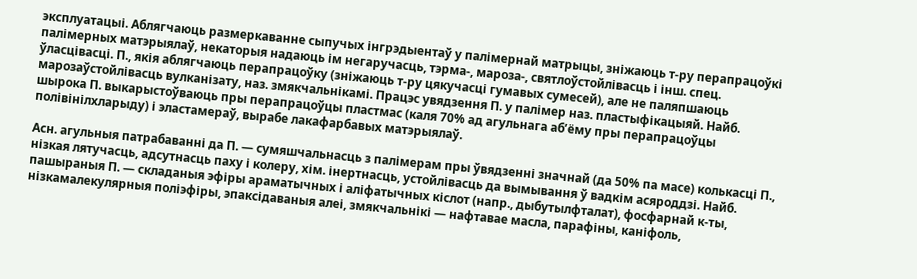эксплуатацыі. Аблягчаюць размеркаванне сыпучых інгрэдыентаў у палімернай матрыцы, зніжаюць т-ру перапрацоўкі палімерных матэрыялаў, некаторыя надаюць ім негаручасць, тэрма-, мароза-, святлоўстойлівасць і інш. спец. ўласцівасці. П., якія аблягчаюць перапрацоўку (зніжаюць т-ру цякучасці гумавых сумесей), але не паляпшаюць марозаўстойлівасць вулканізату, наз. змякчальнікамі. Працэс увядзення П. у палімер наз. пластыфікацыяй. Найб. шырока П. выкарыстоўваюць пры перапрацоўцы пластмас (каля 70% ад агульнага аб’ёму пры перапрацоўцы полівінілхларыду) і эластамераў, вырабе лакафарбавых матэрыялаў.

Асн. агульныя патрабаванні да П. — сумяшчальнасць з палімерам пры ўвядзенні значнай (да 50% па масе) колькасці П., нізкая лятучасць, адсутнасць паху і колеру, хім. інертнасць, устойлівасць да вымывання ў вадкім асяроддзі. Найб. пашыраныя П. — складаныя эфіры араматычных і аліфатычных кіслот (напр., дыбутылфталат), фосфарнай к-ты, нізкамалекулярныя поліэфіры, эпаксідаваныя алеі, змякчальнікі — нафтавае масла, парафіны, каніфоль,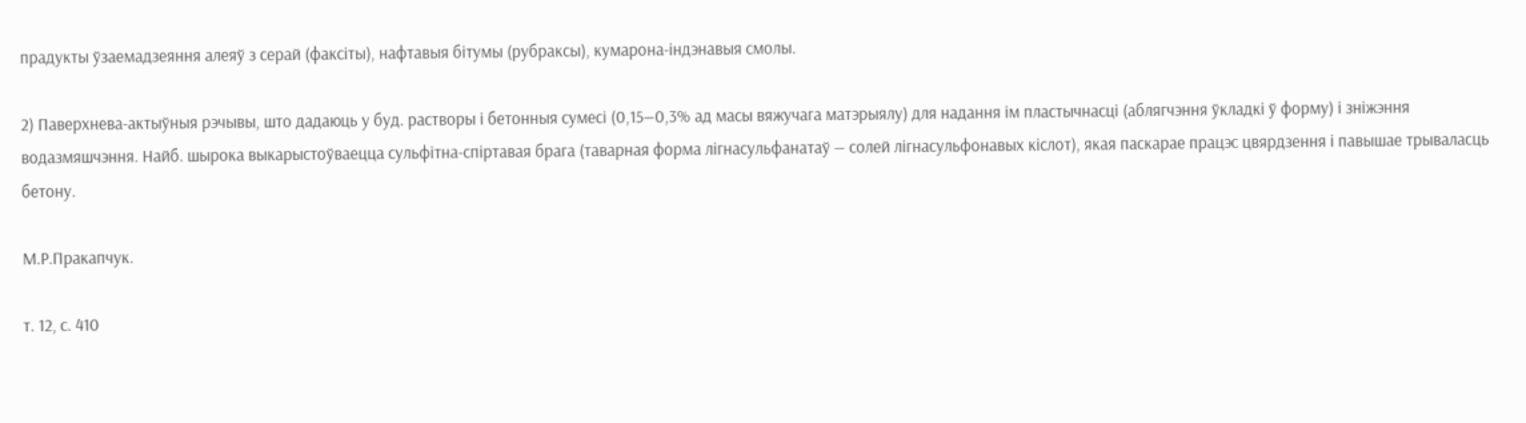прадукты ўзаемадзеяння алеяў з серай (факсіты), нафтавыя бітумы (рубраксы), кумарона-індэнавыя смолы.

2) Паверхнева-актыўныя рэчывы, што дадаюць у буд. растворы і бетонныя сумесі (0,15—0,3% ад масы вяжучага матэрыялу) для надання ім пластычнасці (аблягчэння ўкладкі ў форму) і зніжэння водазмяшчэння. Найб. шырока выкарыстоўваецца сульфітна-спіртавая брага (таварная форма лігнасульфанатаў — солей лігнасульфонавых кіслот), якая паскарае працэс цвярдзення і павышае трываласць бетону.

М.Р.Пракапчук.

т. 12, с. 410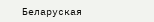Беларуская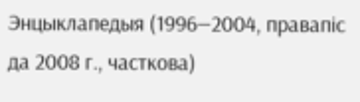Энцыклапедыя (1996—2004, правапіс да 2008 г., часткова)